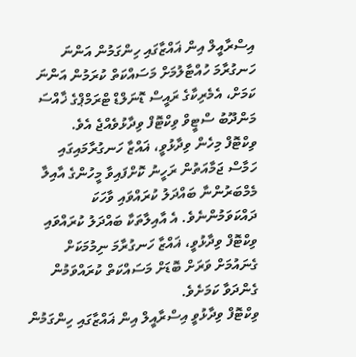އިސްރާއީލް އިން ޣައްޒާގައި ހިންގަމުން އަންނަ ހަނގުރާމަ ހުއްޓާލުމަށް މަސައްކަތް ކުރަމުން އަންނަ ކަމަށް، އެމެރިކާގެ ރައީސް ޑޮނަލްޑް ޓްރަމްޕްގެ ޚާއްސަ މަންދޫބު ސްޓީވް ވިކްޓޮފް ވިދާޅުވެއްޖެ އެވެ.
ވިކްޓޮފް މިހެން ވިދާޅުވީ، ޣައްޒާ ހަނގުރާމައިގައި ހަމާސް ޖަމާއަތުން ރަހީނު ކޮށްފައިވާ މީހުންގެ އާއިލާ މެމްބަރުންނާ ބައްދަލު ކުރައްވައި ވާހަކަ ދައްކަވަމުންނެވެ. އެ އާއިލާތަކާ ބައްދަލު ކުރައްވައި ވިކްޓޮފް ވިދާޅުވީ، ޣައްޒާ ހަނގުރާމަ ނިމުމަކަށް ގެނައުމަށް ވަރަށް ބޮޑަށް މަސައްކަތް ކުރައްވަމުން ގެންދަވާ ކަމަށެވެ.
ވިކްޓޮފް ވިދާޅުވީ އިސްރާއީލް އިން ޣައްޒާގައި ހިންގަމުން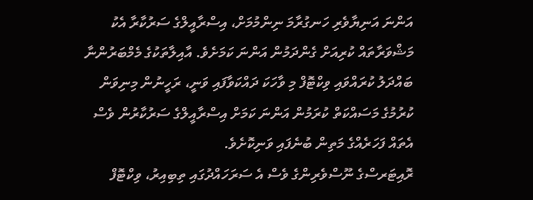އަންނަ އަނިޔާވެރި ހަނގުރާމަ ނިންމުމަށް، އިސްރާއީލްގެ ސަރުކާރާ އެކު މަޝްވަރާތައް ކުރިއަށް ގެންދަމުން އަންނަ ކަމަށެވެ. އާއިލާތަކުގެ މެމްބަރުންނާ ބައްދަލު ކުރައްވައި ވިކްޓޮފް މި ވާހަކަ ދައްކަވާފައި ވަނީ، ރަހީނުން މިނިވަން ކުރުމުގެ މަސައްކަތް ކުރަމުން އަންނަ ކަމަށް އިސްރާއީލްގެ ސަރުކާރުން ވެސް އެތައް ފަހަރެއްގެ މަތިން ބުނެފައި ވަނިކޮށެވެ.
ރޮއިޓަރސްގެ ނޫސްވެރިންގެ ވެސް އެ ސަރަހައްދުގައި ތިބިއިރު، ވިކްޓޮފް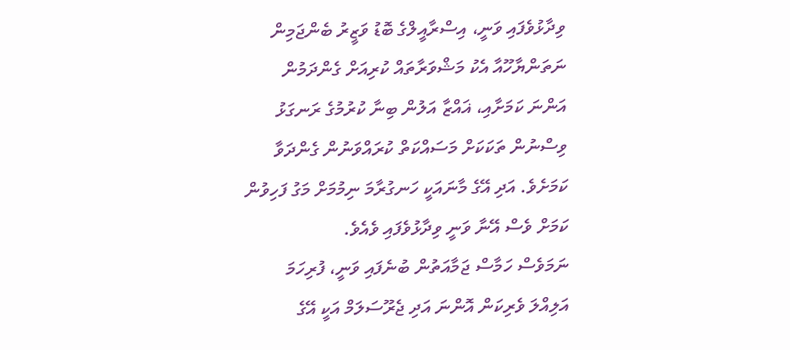ވިދާޅުވެފައި ވަނީ، އިސްރާއީލްގެ ބޮޑު ވަޒީރު ބެންޖަމިން ނަތަންޔާހޫއާ އެކު މަޝްވަރާތައް ކުރިއަށް ގެންދަމުން އަންނަ ކަމަށާއި، ޣައްޒާ އަލުން ބިނާ ކުރުމުގެ ރަނގަޅު ވިސްނުން ތަކަކަށް މަސައްކަތް ކުރައްވަނުން ގެންދަވާ ކަމަށެވެ. އަދި އޭގެ މާނައަކީ ހަނގުރާމަ ނިމުމަށް މަގު ފަހިވުން ކަމަށް ވެސް އޭނާ ވަނީ ވިދާޅުވެފައި ވެއެވެ.
ނަމަވެސް ހަމާސް ޖަމާއަތުން ބުނެފައި ވަނީ، ފުރިހަމަ އަލިއްލަ ވެރިކަން އޮންނަ އަދި ޖެރޫސަލަމް އަކީ އޭގެ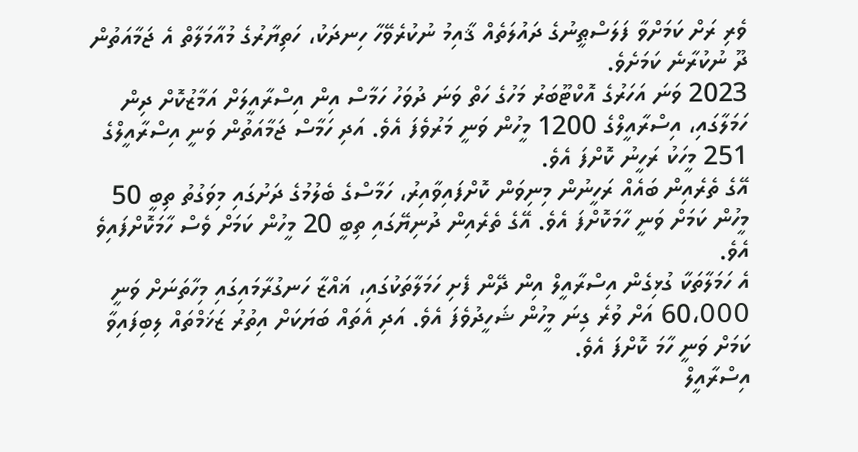ވެރި ރަށް ކަމަށްވާ ފަލަސްޠީނުގެ ދައުލަތެއް ޤާއިމު ނުކުރެވޭހާ ހިނދަކު، ހަތިޔާރުގެ މުއާމަލާތް އެ ޖަމާއަތުން ދޫ ނުކުރާނެ ކަމަށެވެ.
2023 ވަނަ އަހަރުގެ އޮކްޓޫބަރު މަހުގެ ހަތް ވަނަ ދުވަހު ހަމާސް އިން އިސްރާއީލަށް އަމާޒުކޮށް ދިން ހަމަލާގައި، އިސްރާއީލްގެ 1200 މީހުން ވަނީ މަރުވެފަ އެވެ. އަދި ހަމާސް ޖަމާއަތުން ވަނީ އިސްރާއީލްގެ 251 މީހަކު ރަހީނު ކޮށްފަ އެވެ.
އޭގެ ތެރެއިން ބައެއް ރަހީނުން މިނިވަން ކޮށްފައިވާއިރު، ހަމާސްގެ ބެލުމުގެ ދަށުގައި މިވަގުތު ތިބީ 50 މީހުން ކަމަށް ވަނީ ހާމަކޮށްފަ އެވެ. އޭގެ ތެރެއިން ދުނިޔޭގައި ތިބީ 20 މީހުން ކަމަށް ވެސް ހާމަކޮށްފައިވެ އެވެ.
އެ ހަމަލާތަކާ ގުޅިގެން އިސްރާއީލް އިން ދޭން ފެށި ހަމަލާތަކުގައި، ޣައްޒާ ހަނގުރާމައިގައި މިހާތަނަށް ވަނީ 60،000 އަށް ވުރެ ގިނަ މީހުން ޝަހީދުވެފަ އެވެ. އަދި އެތައް ބަޔަކަށް އިތުރު ޒަޚަމްތައް ލިބިފައިވާ ކަމަށް ވަނީ ހާމަ ކޮށްފަ އެވެ.
އިސްރާއީލް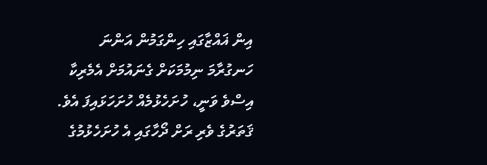އިން ޣައްޒާގައި ހިންގަމުން އަންނަ ހަނގުރާމަ ނިމުމަކަށް ގެނައުމަށް އެމެރިކާ އިސްވެ ވަނީ، ހުށަހެޅުމެއް ހުށަހަޅައިފަ އެވެ. ޤަތަރުގެ ވެރި ރަށް ދޯހާގައި އެ ހުށަހެޅުމުގެ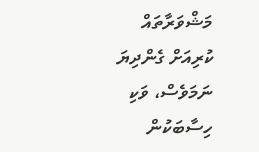މަޝްވަރާތައް ކުރިއަށް ގެންދިޔަ ނަމަވެސް، ވަކި ހިސާބަކުން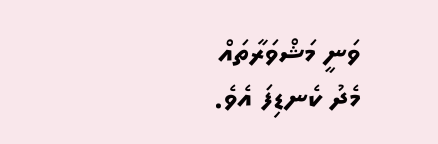ވަނީ މަޝްވަރާތައް މެދު ކެނޑިފަ އެވެ.